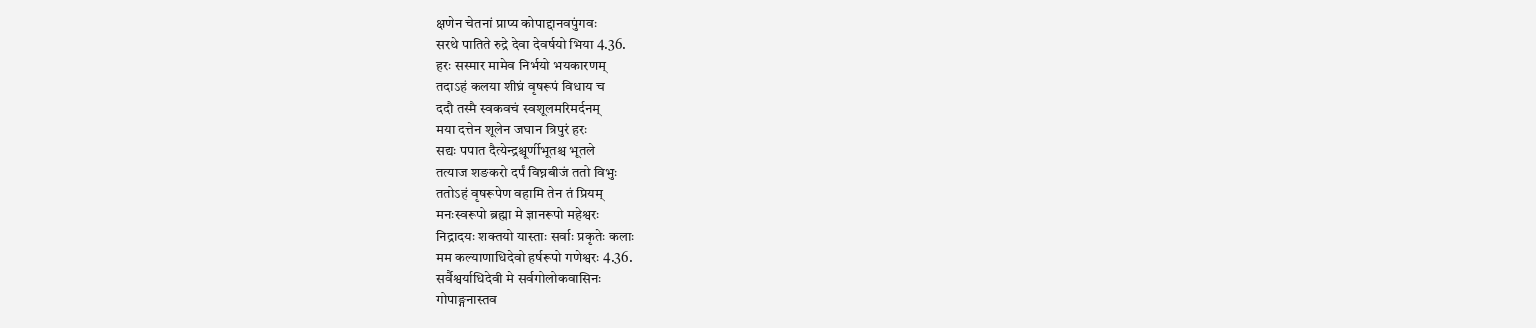क्षणेन चेतनां प्राप्य कोपाद्दानवपुंगवः
सरथे पातिते रुद्रे देवा देवर्षयो भिया 4.36.
हरः सस्मार मामेव निर्भयो भयकारणम्
तदाऽहं कलया शीघ्रं वृषरूपं विधाय च
ददौ तस्मै स्वकवचं स्वशूलमरिमर्दनम्
मया दत्तेन शूलेन जघान त्रिपुरं हरः
सद्यः पपात दैत्येन्द्रश्चूर्णीभूतश्च भूतले
तत्याज शङकरो दर्पं विघ्नबीजं ततो विभुः
ततोऽहं वृषरूपेण वहामि तेन तं प्रियम्
मनःस्वरूपो ब्रह्मा मे ज्ञानरूपो महेश्वरः
निद्रादयः शक्तयो यास्ताः सर्वाः प्रकृतेः कलाः
मम कल्याणाधिदेवो हर्षरूपो गणेश्वरः 4.36.
सर्वैश्वर्याधिदेवी मे सर्वगोलोकवासिनः
गोपाङ्गनास्तव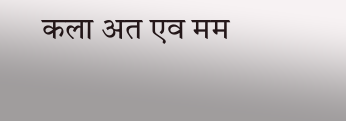कला अत एव मम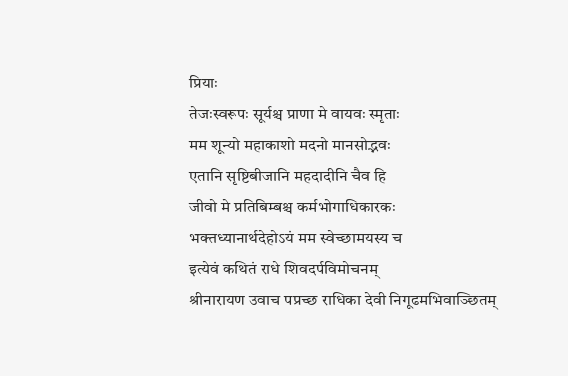प्रियाः
तेजःस्वरूपः सूर्यश्च प्राणा मे वायवः स्मृताः
मम शून्यो महाकाशो मदनो मानसोद्भवः
एतानि सृष्टिबीजानि महदादीनि चैव हि
जीवो मे प्रतिबिम्बश्च कर्मभोगाधिकारकः
भक्तध्यानार्थदेहोऽयं मम स्वेच्छामयस्य च
इत्येवं कथितं राधे शिवदर्पविमोचनम्
श्रीनारायण उवाच पप्रच्छ राधिका देवी निगूढमभिवाञ्छितम्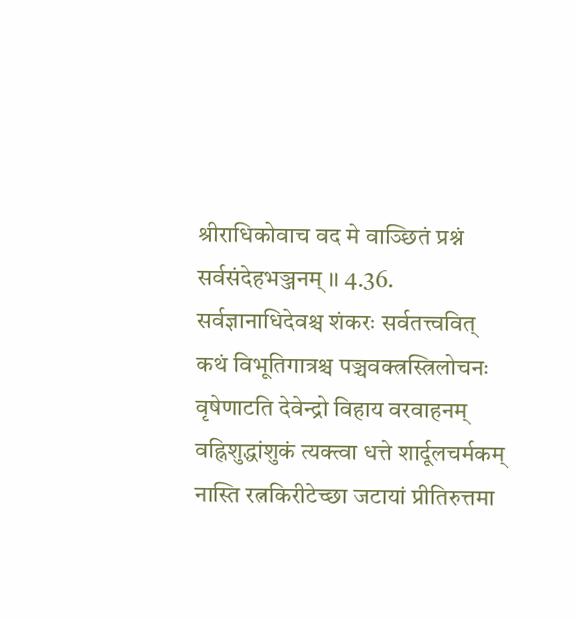श्रीराधिकोवाच वद मे वाञ्छितं प्रश्नं सर्वसंदेहभञ्जनम् ।। 4.36.
सर्वज्ञानाधिदेवश्च शंकरः सर्वतत्त्ववित्
कथं विभूतिगात्रश्च पञ्चवक्त्रस्त्रिलोचनः
वृषेणाटति देवेन्द्रो विहाय वरवाहनम्
वह्निशुद्धांशुकं त्यक्त्वा धत्ते शार्दूलचर्मकम्
नास्ति रत्नकिरीटेच्छा जटायां प्रीतिरुत्तमा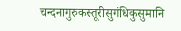चन्दनागुरुकस्तूरीसुगंधिकुसुमानि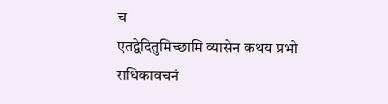च
एतद्वेदितुमिच्छामि व्यासेन कथय प्रभो
राधिकावचनं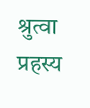श्रुत्वा प्रहस्य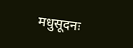मधुसूदनः